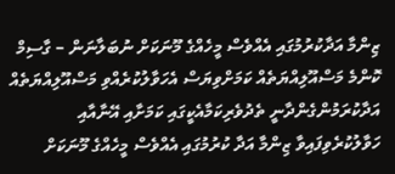ޒިންމާ އަދާކުރުމުގައި އެއްވެސް މީހެއްގެ މޫނަކަށް ނުބަލާނަން – ގާސިމް
ކޮންމެ މަސްއޫލިއްޔަތެއް ކަމަށްވިޔަސް އެހަވާލުކުރެއްވި މަސްއޫލިއްޔަތެއް އަދާކުރަމުންގެންދާނީ ތެދުވެރިކަމާއެކީގައި ކަމަށާއި އޭނާއާއި ހަވާލުކުރެވިފައިވާ ޒިންމާ އަދާ ކުރުމުގައި އެއްވެސް މީހެއްގެ މޫނަކަށް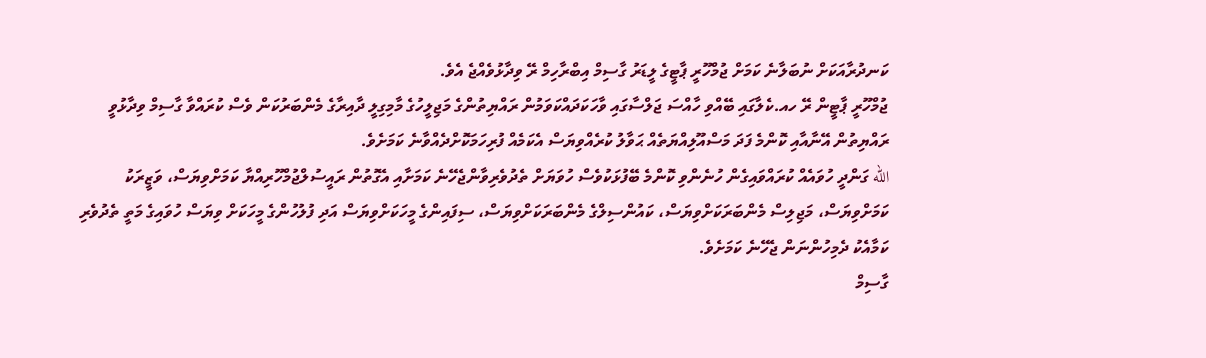ކަނދުރާއަކަށް ނުބަލާނެ ކަމަށް ޖުމްހޫރީ ޕާޓީގެ ލީޑަރު ގާސިމް އިބްރާހިމް ރޭ ވިދާޅުވެއްޖެ އެވެ.
ޖުމްހޫރީ ޕާޓީން ރޭ ހއ.ކެލާގައި ބޭއްވި ހާއްސަ ޖަލްސާގައި ވާހަކަދައްކަވަމުން ރައްޔިތުންގެ މަޖިލީހުގެ މާމިގިލީ ދާއިރާގެ މެންބަރުކަން ވެސް ކުރައްވާ ގާސިމް ވިދާޅުވީ ރައްޔިތުން އޭނާއާއި ކޮންމެ ފަދަ މަސްއޫލިއްޔަތެއް ޙަވާލު ކުރެއްވިޔަސް އެކަމެއް ފުރިހަމަކޮށްދެއްވާނެ ކަމަށެވެ.
الله ގަންދީ ހުވައެއް ކުރައްވައިގެން ހުނެންވި ކޮންމެ ބޭފުޅަކުވެސް ހުވަޔަށް ތެދުވެރިވާންޖެހޭނެ ކަމަށާއި އެގޮތުން ރައީސުލްޖުމްހޫރިއްޔާ ކަމަށްވިޔަސް، ވަޒީރަކު ކަމަށްވިޔަސް، މަޖިލިސް މެންބަރަކަށްވިޔަސް، ކައުންސިލްގެ މެންބަރަކަށްވިޔަސް، ސިފައިންގެ މީހަކަށްވިޔަސް އަދި ފުލުހުންގެ މީހަކަށް ވިޔަސް ހުވައިގެ މަތީ ތެދުވެރި ކަމާއެކު ދެމިހުންނަން ޖެހޭނެ ކަމަށެވެ.
ގާސިމް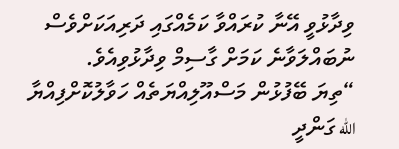ވިދާޅުވީ އޭނާ ކުރައްވާ ކަމެއްގައި ދަރިއަކަށްވެސް ނުބައްލަވާނެ ކަމަށް ގާސިމް ވިދާޅުވިއެވެ.
“ތިޔަ ބޭފުޅުން މަސްއޫލިއްޔަތެއް ހަވާލުކޮށްފިއްޔާ الله ގަންދީ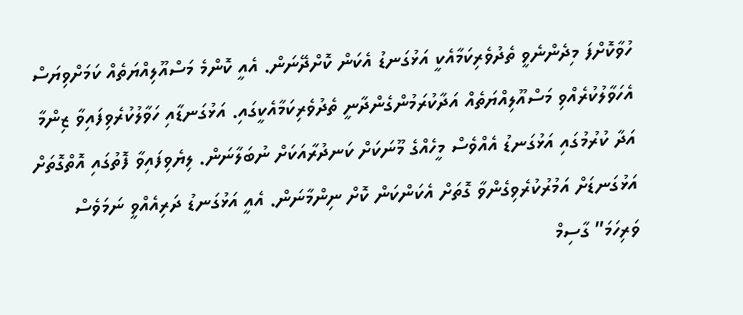ހުވާކޮށްފަ މިދެންނެވީ ތެދުވެރިކަމާއެކީ އަޅުގަނޑު އެކަން ކޮށްދޭނަން. އެއީ ކޮންމެ މަސްއޫލިއްޔަތެއް ކަމަށްވިޔަސް އެހަވާލުކުރެއްވި މަސްއޫލިއްޔަތެއް އަދާކުރަމުންގެންދާނީ ތެދުވެރިކަމާއެކީގައި. އަޅުގަނޑާއި ހަވާލުކުރެވިފައިވާ ޒިންމާ އަދާ ކުރުމުގައި އަޅުގަނޑު އެއްވެސް މީހެއްގެ މޫނަކަށް ކަނދުރާއަކަށް ނުބަލާނަން. ލިޔެވިފައިވާ ފޮތުގައި އޮތްގޮތަށް އަޅުގަނޑަށް އަމުރުކުރެވިގެންވާ ގޮތަށް އެކަންކަން ކޮށް ނިންމާނަން. އެއީ އަޅުގަނޑު ދަރިއެއްވީ ނަމަވެސް ވަރިހަމަ” ގާސިމް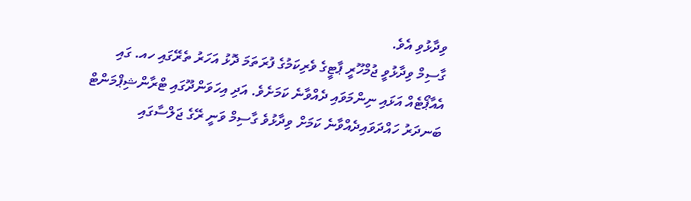ވިދާޅުވި އެވެ.
ގާސިމް ވިދާޅުވީ ޖުމްހޫރީ ޕާޓީގެ ވެރިކަމުގެ ފުރަތަމަ ދޮޅު އަހަރު ތެރޭގައި ހއ. ގައި އެއާޕޯޓެއް އަޅައި ނިންމަވައި ދެއްވާނެ ކަމަށެވެ. އަދި އިހަވަންދޫގައި ޓްރާންޝިޕްމަންޓް ބަނދަރު ހައްދަވައިދެއްވާނެ ކަމަށް ވިދާޅުވެ ގާސިމް ވަނީ ރޭގެ ޖަލްސާގައި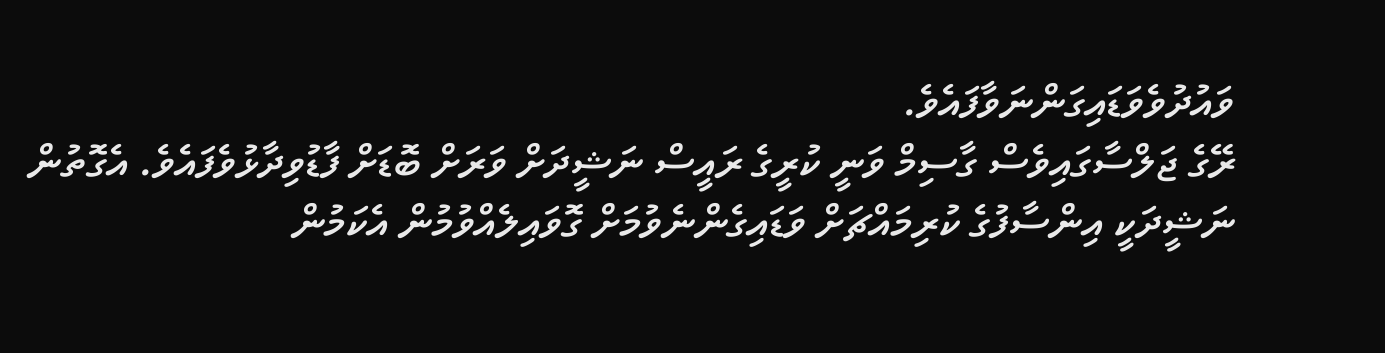ވައުދުވެވަޑައިގަންނަވާފައެވެ.
ރޭގެ ޖަލްސާގައިވެސް ގާސިމް ވަނީ ކުރީގެ ރައީސް ނަޝީދަށް ވަރަށް ބޮޑަށް ފާޑުވިދާޅުވެފައެވެ. އެގޮތުން ނަޝީދަކީ އިންސާފުގެ ކުރިމައްޗަށް ވަޑައިގެންނެވުމަށް ގޮވައިލެއްވުމުން އެކަމުން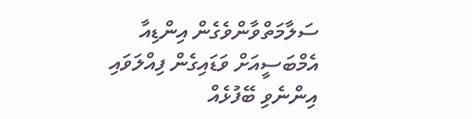ސަލާމަތްވާންވެގެން އިންޑިއާ އެމްބަސީއަށް ވަޑައިގެން ފިއްލަވައި އިންނެވި ބޭފުޅެއް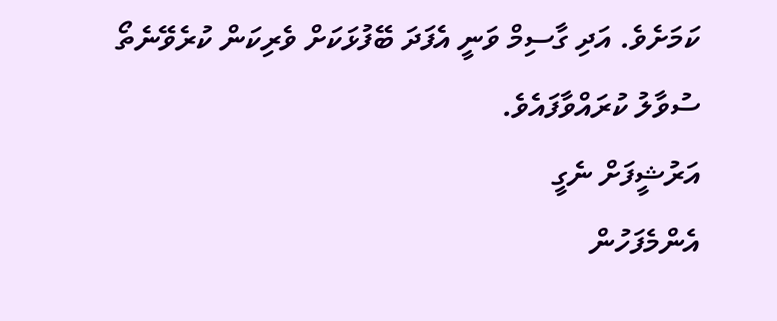ކަމަށެވެ. އަދި ގާސިމް ވަނީ އެފަދަ ބޭފުޅަކަށް ވެރިކަން ކުރެވޭނެތޯ ސުވާލު ކުރައްވާފައެވެ.
އަރުޝީފަށް ނެގީ
އެންމެފަހުން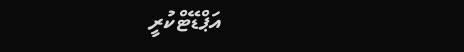އަޕްޑޭޓްކުރީ